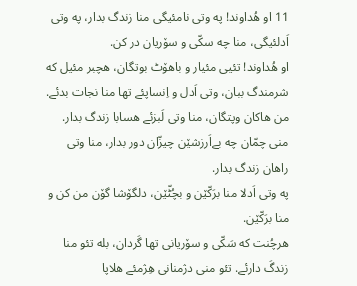11 او هُداوند! په وتی نامئیگی منا زندگ بدار، په وتی اَدلئیگی، منا چه سکّی و سۆریان در کن.
او هُداوند! تئیی مئیار و باهۆٹ بوتگان، هچبر مئیل که شرمندگ ببان، وتی اَدل و اِنساپئے تها منا نجات بدئے.
من هاکان وپتگان، منا وتی لَبزئے هسابا زندگ بدار.
منی چمّان چه بےاَرزشێن چیزّان دور بدار، منا وتی راهان زندگ بدار.
په وتی اَدلا منا برَکّێن و بچُٹّێن، دلگۆشا گۆن من کن و منا برَکّێن.
هرچُنت که سَکّی و سۆریانی تها گَردان، بله تئو منا زندگَ دارئے. تئو منی دژمنانی هِژمئے هلاپا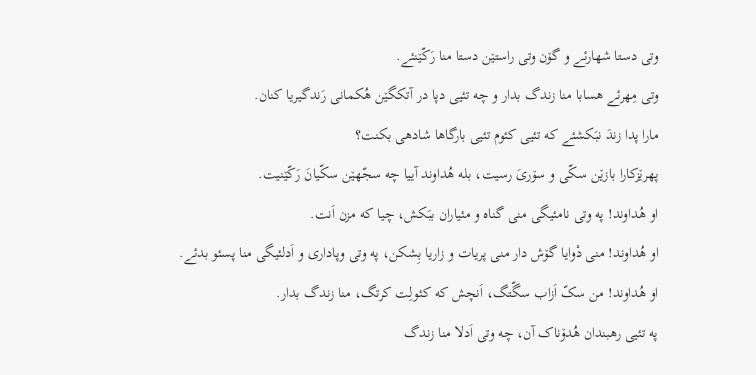وتی دستا شهارئے و گۆن وتی راستێن دستا منا رَکّێنئے.
وتی مِهرئے هسابا منا زندگ بدار و چه تئیی دپا در آتکگێن هُکمانی رَندگیریا کنان.
مارا پدا زندَ نبَکشئے که تئیی کئوم تئیی بارگاها شادهی بکنت؟
پهرێزکارا بازێن سکّی و سۆریَ رسیت، بله هُداوند آییا چه سجّهێن سکّیانَ رَکّێنیت.
او هُداوند! په وتی نامئیگی منی گناه و مئیاران ببَکش، چیا که مزن اَنت.
او هُداوند! منی دْوایا گۆش دار منی پریات و زاریا بِشکن، په وتی وپاداری و اَدلئیگی منا پسئو بدئے.
او هُداوند! من سکّ اَزاب سگّتگ، اَنچش که کئولِت کرتگ، منا زندگ بدار.
په تئیی رهبندان هُدۆناک آن، چه وتی اَدلا منا زندگ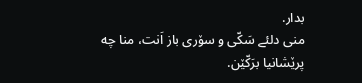بدار.
منی دلئے سَکّی و سۆری باز اَنت، منا چه پرێشانیا برَکّێن.